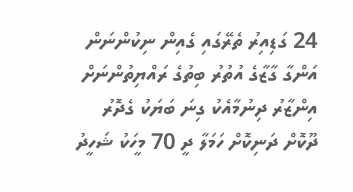24 ގަޑިއިރު ތެރޭގައި ގެއިން ނިކުންނަން އަންގާ ގާޒާގެ އުތުރު ބިތުގެ ރައްޔިތުންނަށް އިންޒާރު ދިނުމާއެކު ގިނަ ބަޔަކު ގެދޮރު ދޫކޮށް ދަނިކޮށް ހަމަލާ ދީ 70 މީހަކު ޝަހީދު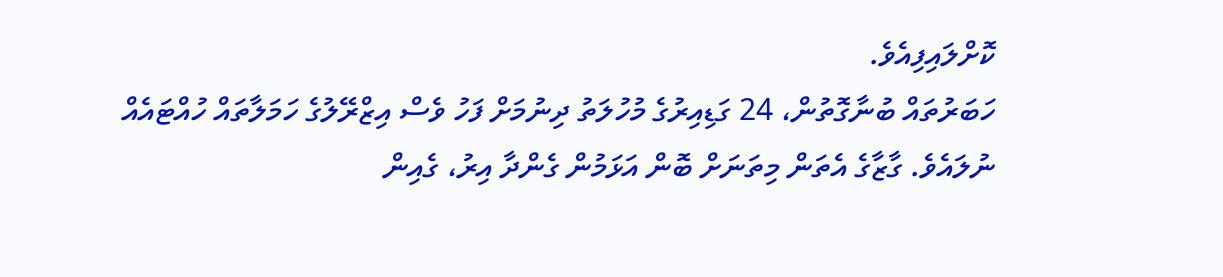ކޮށްލައިފިއެވެ.
ހަބަރުތައް ބުނާގޮތުން، 24 ގަޑިއިރުގެ މުހުލަތު ދިނުމަށް ފަހު ވެސް އިޒްރޭލުގެ ހަމަލާތައް ހުއްޓައެއް ނުލައެވެ. ގާޒާގެ އެތަން މިތަނަށް ބޮން އަޅަމުން ގެންދާ އިރު، ގެއިން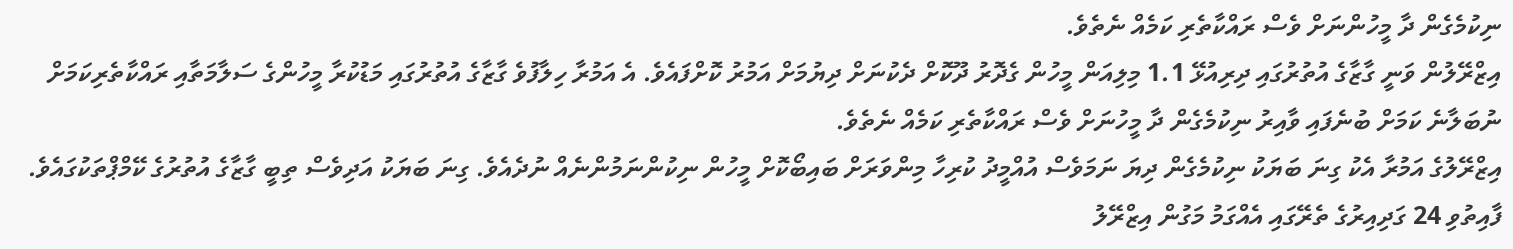ނިކުމެގެން ދާ މީހުންނަށް ވެސް ރައްކާތެރި ކަމެއް ނެތެވެ.
އިޒްރޭލުން ވަނީ ގާޒާގެ އުތުރުގައި ދިރިއުޅޭ 1.1 މިލިއަން މީހުން ގެދޮރު ދޫކޮށް ދެކުނަށް ދިޔުމަށް އަމުރު ކޮށްފައެވެ. އެ އަމުރާ ހިލާފުވެ ގާޒާގެ އުތުރުގައި މަޑުކުރާ މީހުންގެ ސަލާމަތާއި ރައްކާތެރިކަމަށް ނުބަލާނެ ކަމަށް ބުނެފައި ވާއިރު ނިކުމެގެން ދާ މީހުނަށް ވެސް ރައްކާތެރި ކަމެއް ނެތެވެ.
އިޒްރޭލުގެ އަމުރާ އެކު ގިނަ ބަޔަކު ނިކުމެގެން ދިޔަ ނަމަވެސް އުއްމީދު ކުރިހާ މިންވަރަށް ބައިބޯކޮށް މީހުން ނިކުންނަމުންނެއް ނުދެއެވެ. ގިނަ ބަޔަކު އަދިވެސް ތިބީ ގާޒާގެ އުތުރުގެ ކޭމްޕްތަކުގައެވެ.
ފާއިތުވި 24 ގަދިއިރުގެ ތެރޭގައި އެއްގަމު މަގުން އިޒްރޭލު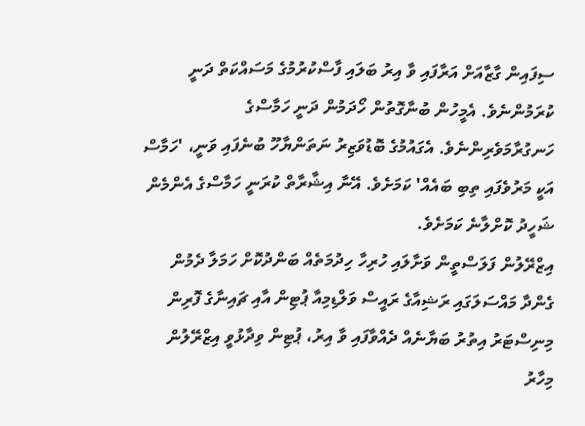ސިފައިން ގާޒާއަށް އަރާފައި ވާ އިރު ބަލައި ފާސްކުރުމުގެ މަސައްކަތް ދަނީ ކުރަމުންނެވެ. އެމީހުން ބުނާގޮތުން ހޯދަމުން ދަނީ ހަމާސްގެ ހަނގުރާމަވެރިންނެވެ. އެގައުމުގެ ބޮޑުވަޒިރު ނަތަންޔާހޫ ބުނެފައި ވަނީ، 'ހަމާސް އަކީ މަރުވެފައި ތިބި ބައެއް' ކަމަށެވެ. އޭނާ އިޝާރާތް ކުރަނީ ހަމާސްގެ އެންމެން ޝަހީދު ކޮށްލާނެ ކަމަށެވެ.
އިޒްރޭލުން ފަލަސްތީން ވަށާލައި ހުރިހާ ހިދުމަތެއް ބަންދުކޮށް ހަމަލާ ދެމުން ގެންދާ މައްސަލަގައި ރަޝިއާގެ ރައީސް ވަލްޑިމިއާ ޕުޓިން އާއި ޗައިނާގެ ފޮރިން މިނިސްޓަރު އިތުރު ބަޔާނެއް ދެއްވާފައި ވާ އިރު، ޕުޓިން ވިދާޅުވީ އިޒްރޭލުން މިހާރު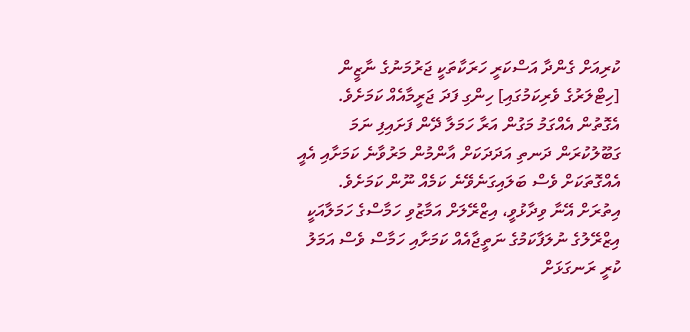ކުރިއަށް ގެންދާ އަސްކަރީ ހަރަކާތަކީ ޖަރުމަނުގެ ނާޒީން [ހިޓްލަރުގެ ވެރިކަމުގައި] ހިންގި ފަދަ ޖަރީމާއެއް ކަމަށެވެ. އެގޮތުން އެއްގަމު މަގުން އަރާ ހަމަލާ ދޭން ފަށައިފި ނަމަ ގަބޫލުކުރަން ދަނތި އަދަދަކަށް އާންމުން މަރުވާނެ ކަމަށާއި އެއީ އެއްގޮތަކަށް ވެސް ބަލައިގަނެވޭނެ ކަމެއް ނޫން ކަމަށެވެ.
އިތުރަށް އޭނާ ވިދާޅުވީ، އިޒްރޭލަށް އަމާޒުވި ހަމާސްގެ ހަމަލާއަކީ އިޒްރޭލުގެ ނުލަފާކަމުގެ ނަތީޖާއެއް ކަމަށާއި ހަމާސް ވެސް އަމަލު ކުރީ ރަނގަޅަށް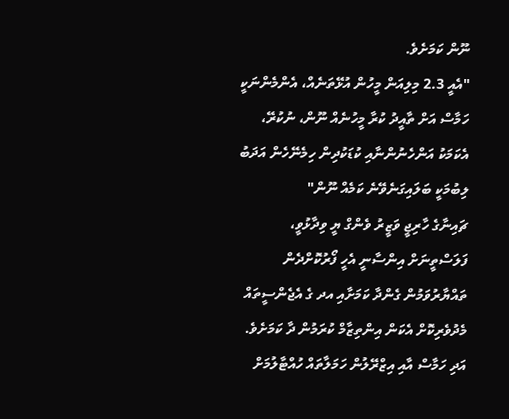ނޫން ކަމަށެވެ.
"އެއީ 2.3 މިލިއަން މީހުން އުޅޭތަނެއް، އެންމެންނަކީ ހަމާސް އަށް ތާއީދު ކުރާ މީހުނެއް ނޫން، ނުކުރޭ، އެކަމަކު އަންހެނުންނާއި ކުޑަކުދިން ހިމެނޭހެން އަދަބު ލިބުމަކީ ބަލައިގަނެވޭނެ ކަމެއް ނޫން"
ޗައިނާގެ ހާރިޖީ ވަޒީރު ވެންގް ޔީ ވިދާޅުވީ، ފަލަސްތީނަށް އިންސާނީ އެހީ ފޯރުކޮށްދެން ތައްޔާރުވަމުން ގެންދާ ކަމަށާއި އދ ގެ އެޖެންސީތައް މެދުވެރިކޮށް އެކަން އިންތިޒާމް ކުރަމުން ދާ ކަމަށެވެ. އަދި ހަމާސް އާއި އިޒްރޭލުން ހަމަލާތައް ހުއްޓާލުމަށް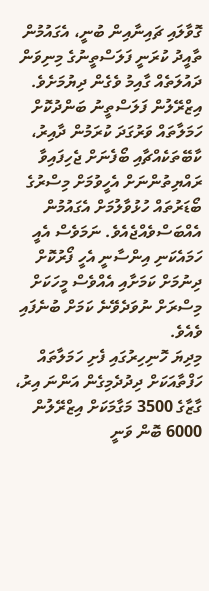ގޮވާލައި ޗައިނާއިން ބުނީ، އެގައުމުން ތާއީދު ކުރަނީ ފަލަސްތީނުގެ މިނިވަން ދައުލަތެއް ގާއިމު ވެގެން ދިޔުމަށެވެ.
އިޒްރޭލުން ފަލަސްތީނު ބަންދުކޮށް ހަމަލާތައް ވަރުގަދަ ކުރަމުން ދާއިރު، ކާބޭތަކެއްޗާއި ބޯފެނަށް ޖެހިފައިވާ ރައްޔިތުންނަށް އެހީވުމަށް މިސްރުގެ ބޯޑަރުތައް ހުޅުވާލުމަށް އެގައުމުން އެއްބަސްވެއްޖެއެވެ. ނަމަވެސް އެއީ ހަމައެކަނި އިންސާނީ އެހީ ފޯރުކޮށް ދިނުމަށް ކަމަށާއި އެއްވެސް މީހަކަށް މިސްރަށް ނުވަދެވޭނެ ކަމަށް ބުނެފައި ވެއެވެ.
މިދިޔަ ހޮނިހިރުގައި ފެށި ހަމަލާތައް ހަފްތާއަކަށް ދިދުދެމިގެން އަންނަ އިރު، ގާޒާގެ 3500 މަގާމަކަށް އިޒްރޭލުން 6000 ބޮން ވަނީ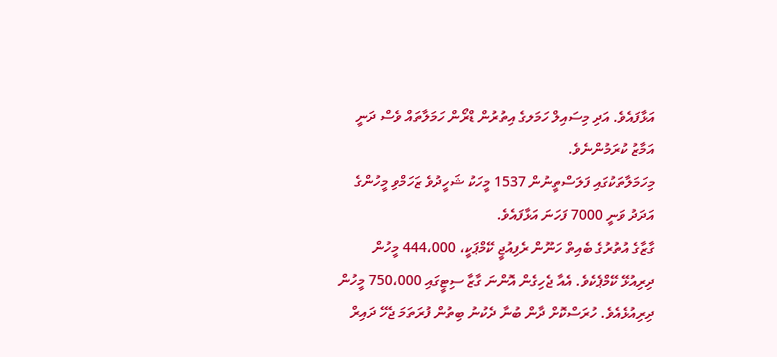އަޅާފައެވެ. އަދި މިސައިލް ހަމަލގެ އިތުރުން ޑްރޯން ހަމަލާތައް ވެސް ދަނީ އަމާޒު ކުރަމުންނެވެ.
މިހަމަލާތަކުގައި ފަލަސްތީނުން 1537 މީހަކު ޝަހީދުވެ ޒަހަމްވި މީހުންގެ އަދަދު ވަނީ 7000 ފަހަނަ އަޅާފައެވެ.
ގާޒާގެ އުތުރުގެ ބެއިތް ހަނޫން ރެފިއުޖީ ކޭމްޕަކީ، 444،000 މީހުން ދިރިއުޅޭ ކޭމްޕެކެވެ. އެއާ ޖެހިގެން އޮންނަ ގާޒާ ސިޓީގައި 750،000 މީހުން ދިރިއުޅެއެވެ. ހުރަސްކޮށް ދާން ބުނާ ދެކުނު ބިތުން ފުރަތަމަ ޖެހޭ ދައިރް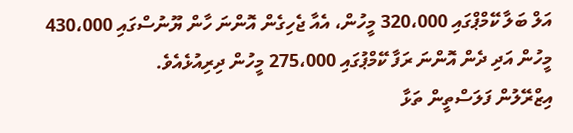އަލް ބަލާ ކޭމްޕްގައި 320،000 މީހުން، އެއާ ޖެހިގެން އޮންނަ ހާން ޔޫނުސްގައި 430،000 މީހުން އަދި ދެން އޮންނަ ރަފާ ކޭމްޕުގައި 275،000 މީހުން ދިރިއުޅެއެވެ.
އިޒްރޭލުން ފަލަސްތީން ތަޅާ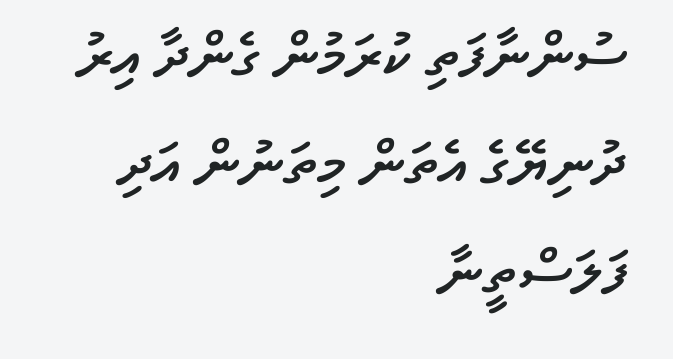ސުންނާފަތި ކުރަމުން ގެންދާ އިރު ދުނިޔޭގެ އެތަން މިތަނުން އަދި ފަލަސްތީނާ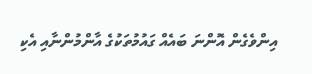އިންވެގެން އޮންނަ ބައެއް ގައުމުތަކުގެ އާންމުންނާއި އެކި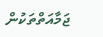ޖަމާއަތްތަކުން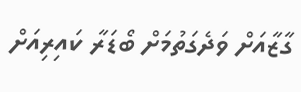ގާޒާއަށް ވަދެގަތުމަށް ބޯޑަރާ ކައިރިއަށް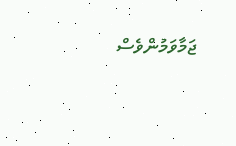ޖަމާވަމުންވެސް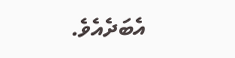އެބަދެއެވެ.